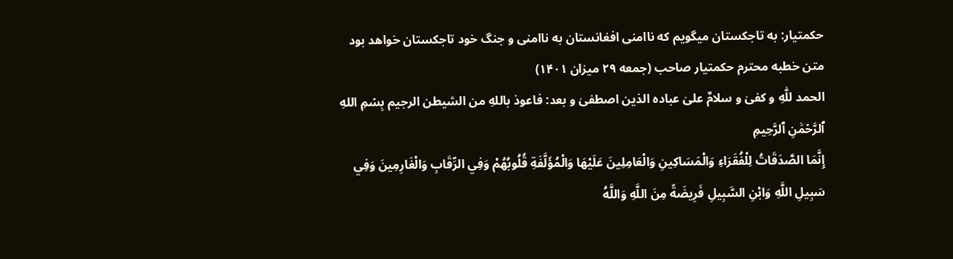حکمتيار: به تاجکستان ميگويم که ناامنی افغانستان به ناامنی و جنگ خود تاجکستان خواهد بود
متن خطبه محترم حکمتيار صاحب (جمعه ۲۹ میزان ۱۴۰۱)
الحمد للّٰهِ و كفىٰ و سلامٌ علىٰ عباده الذين اصطفىٰ و بعد: فاعوذ باللهِ من الشيطن الرجيم بِسۡمِ اللهِ ٱلرَّحۡمَٰنِ ٱلرَّحِيمِ
إِنَّمَا الصَّدَقَاتُ لِلْفُقَرَاءِ وَالْمَسَاكِينِ وَالْعَامِلِينَ عَلَيْهَا وَالْمُؤَلَّفَةِ قُلُوبُهُمْ وَفِي الرِّقَابِ وَالْغَارِمِينَ وَفِي سَبِيلِ اللَّهِ وَابْنِ السَّبِيلِ فَرِيضَةً مِنَ اللَّهِ وَاللَّهُ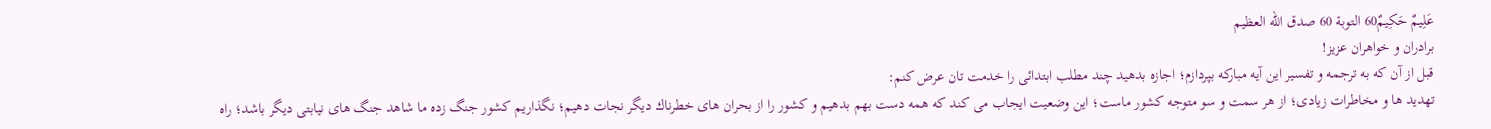عَلِيمٌ حَكِيمٌ60 التوبة 60 صدق الله العظيم
برادران و خواهران عزيز!
قبل از آن كه به ترجمه و تفسير اين آيه مباركه بپردازم؛ اجازه بدهيد چند مطلب ابتدائى را خدمت تان عرض كنم:
تهديد ها و مخاطرات زيادى؛ از هر سمت و سو متوجه كشور ماست؛ اين وضعيت ايجاب مى كند كه همه دست بهم بدهيم و كشور را از بحران هاى خطرناك ديگر نجات دهيم؛ نگذاريم كشور جنگ زده ما شاهد جنگ هاى نيابتى ديگر باشد؛ راه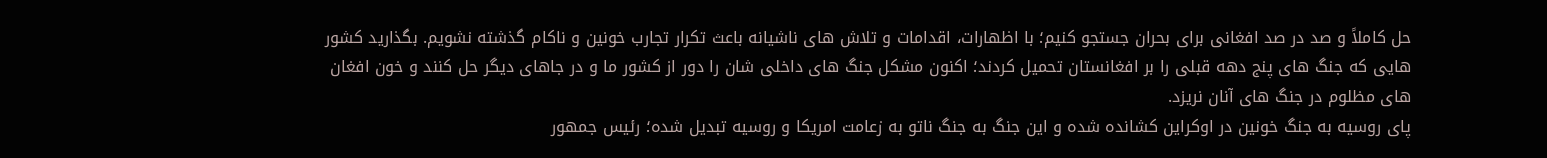حل كاملاً و صد در صد افغانى براى بحران جستجو كنيم؛ با اظهارات، اقدامات و تلاش هاى ناشيانه باعث تكرار تجارب خونين و ناكام گذشته نشويم. بگذاريد كشور هايى كه جنگ هاى پنج دهه قبلى را بر افغانستان تحميل كردند؛ اكنون مشكل جنگ هاى داخلى شان را دور از كشور ما و در جاهاى ديگر حل كنند و خون افغان هاى مظلوم در جنگ هاى آنان نريزد.
پاى روسيه به جنگ خونين در اوكراين كشانده شده و اين جنگ به جنگ ناتو به زعامت امريكا و روسيه تبديل شده؛ رئيس جمهور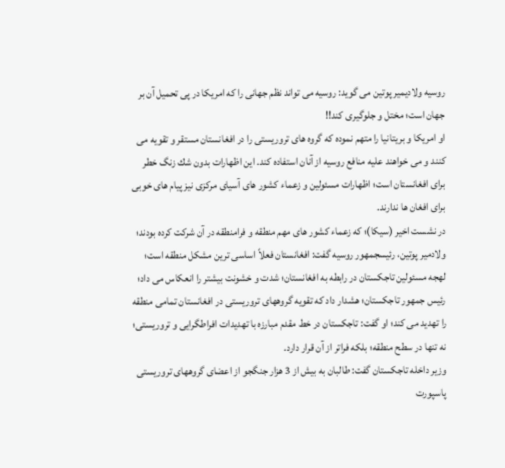روسيه ولاديمير پوتين مى گويد: روسيه مى تواند نظم جهانى را كه امريكا در پى تحميل آن بر جهان است؛ مختل و جلوگيرى كند!!
او امريكا و بريتانيا را متهم نموده كه گروه هاى تروريستى را در افغانستان مستقر و تقويه مى كنند و مى خواهند عليه منافع روسيه از آنان استفاده كند. اين اظهارات بدون شك زنگ خطر براى افغانستان است؛ اظهارات مسئولين و زعماء كشور هاى آسياى مركزى نيز پيام هاى خوبى براى افغان ها ندارند.
در نشست اخير (سیکا)؛ كه زعماء كشور هاى مهم منطقه و فرامنطقه در آن شركت كرده بودند؛ ولادمیر پوتین، رئیسجمهور روسیه گفت: افغانستان فعلاً اساسی ترین مشکل منطقه است؛
لهجه مسئولين تاجكستان در رابطه به افغانستان؛ شدت و خشونت بيشتر را انعكاس مى داد؛ رئیس جمهور تاجکستان؛ هشدار داد كه تقویه گروههای تروریستی در افغانستان تمامى منطقه را تهديد مى كند؛ او گفت: تاجكستان در خط مقدم مبارزه با تهدیدات افراطگرایی و تروریستی؛ نه تنها در سطح منطقه؛ بلکه فراتر از آن قرار دارد.
وزیر داخله تاجکستان گفت: طالبان به بیش از 3 هزار جنگجو از اعضای گروههای تروریستی پاسپورت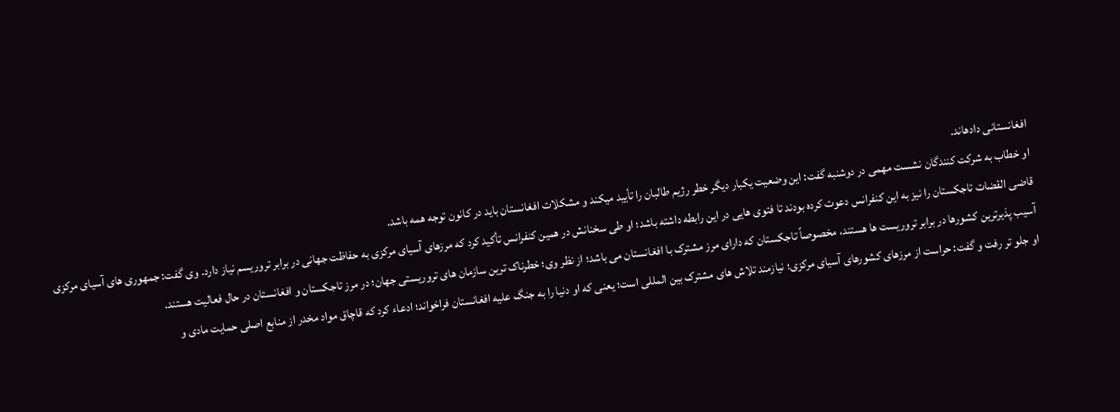افغانستانی دادهاند.
او خطاب به شرکت کنندگان نشست مهمى در دوشنبه گفت: این وضعیت یکبار دیگر خطر رژیم طالبان را تأیید میکند و مشکلات افغانستان باید در کانون توجه همه باشد.
قاضى القضات تاجکستان را نیز به اين كنفرانس دعوت كرده بودند تا فتوى هايى در اين رابطه داشته باشد؛ او طی سخنانش در همين کنفرانس تأکید کرد که مرزهای آسیای مرکزی به حفاظت جهانی در برابر تروریسم نیاز دارد. وی گفت: جمهوری های آسیای مرکزی آسیب پذیرترین کشورها در برابر تروریست ها هستند، مخصوصاً تاجکستان که دارای مرز مشترک با افغانستان می باشد؛ از نظر وى؛ خطرناک ترین سازمان های تروریستی جهان؛ در مرز تاجکستان و افغانستان در حال فعالیت هستند.
او جلو تر رفت و گفت: حراست از مرزهای کشورهای آسیای مرکزی؛ نیازمند تلاش های مشترک بین المللی است؛ يعنى كه او دنيا را به جنگ عليه افغانستان فراخواند؛ ادعاء كرد كه قاچاق مواد مخدر از منابع اصلی حمایت مادی و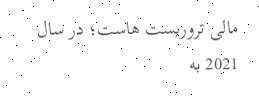مالی تروریست هاست؛ در سال 2021 به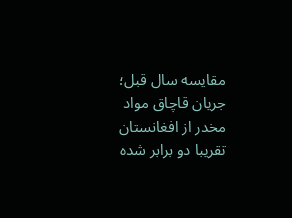مقايسه سال قبل؛ جریان قاچاق مواد مخدر از افغانستان تقریبا دو برابر شده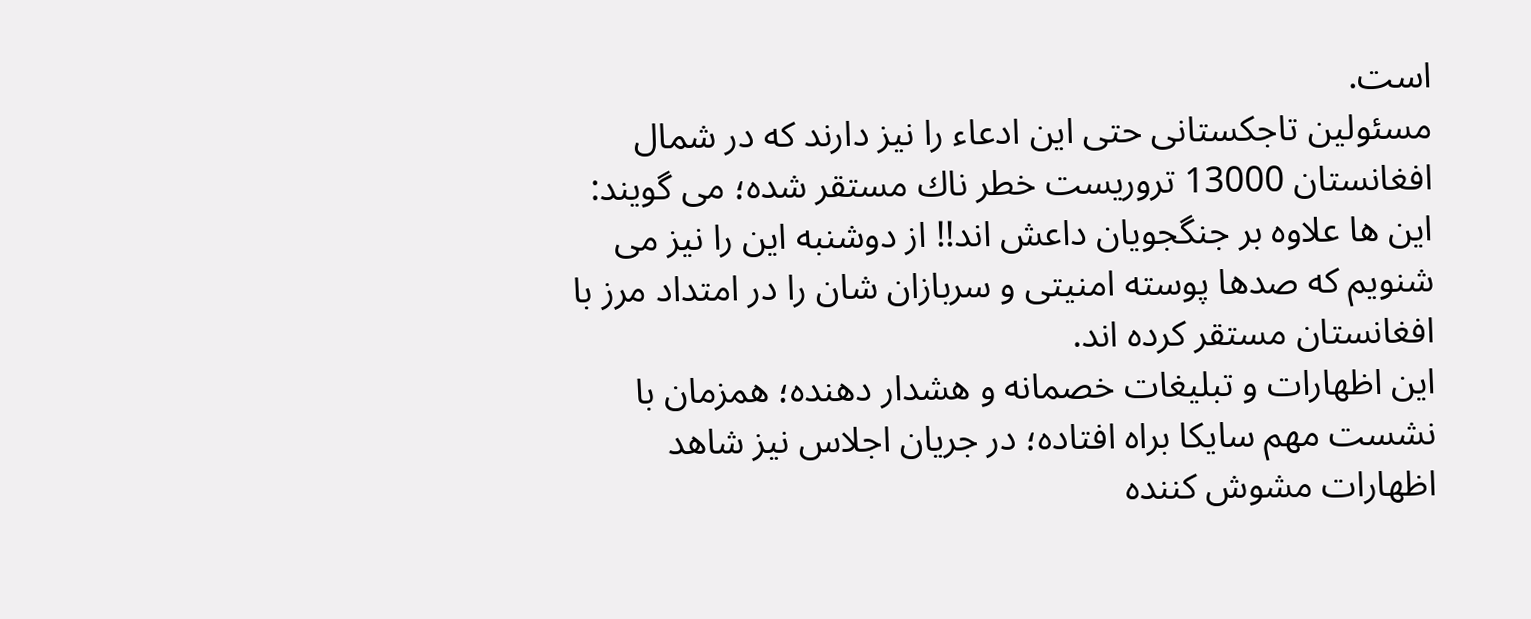است.
مسئولين تاجكستانى حتى اين ادعاء را نيز دارند كه در شمال افغانستان 13000 تروريست خطر ناك مستقر شده؛ مى گويند: اين ها علاوه بر جنگجويان داعش اند!! از دوشنبه اين را نيز مى شنويم كه صدها پوسته امنيتى و سربازان شان را در امتداد مرز با افغانستان مستقر كرده اند.
اين اظهارات و تبليغات خصمانه و هشدار دهنده؛ همزمان با نشست مهم سايكا براه افتاده؛ در جريان اجلاس نيز شاهد اظهارات مشوش كننده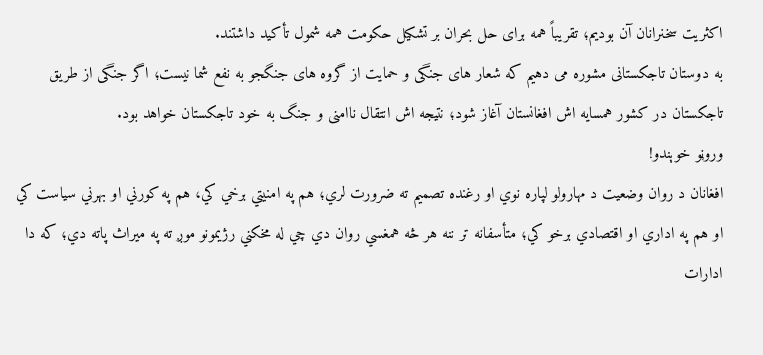اكثريت سخنرانان آن بوديم؛ تقريباً همه براى حل بحران بر تشكيل حكومت همه شمول تأكيد داشتند.
به دوستان تاجكستانى مشوره مى دهيم كه شعار هاى جنگى و حمايت از گروه هاى جنگجو به نفع شما نيست؛ اگر جنگى از طريق تاجكستان در كشور همسايه اش افغانستان آغاز شود؛ نتيجه اش انتقال ناامنى و جنگ به خود تاجكستان خواهد بود.
وروڼو خوېندو!
افغانان د روان وضعيت د مهارولو لپاره نوي او رغنده تصميم ته ضرورت لري؛ هم په امنيتي برخي كي، هم په كورني او بهرني سياست كي او هم په اداري او اقتصادي برخو كي؛ متأسفانه تر ننه هر څه همغسي روان دي چي له مخكني رژيمونو موږ ته په ميراث پاته دي؛ كه دا ادارات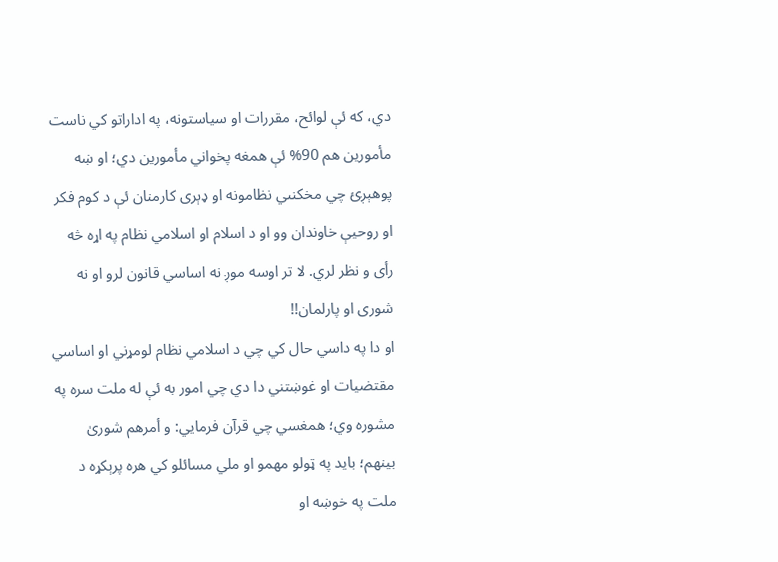دي، كه ئې لوائح، مقررات او سياستونه، په اداراتو كي ناست مأمورين هم 90% ئې همغه پخواني مأمورين دي؛ او ښه پوهېږئ چي مخكنىي نظامونه او ډېرى كارمنان ئې د كوم فكر او روحيې خاوندان وو او د اسلام او اسلامي نظام په اړه څه رأى و نظر لري. لا تر اوسه موږ نه اساسي قانون لرو او نه شورى او پارلمان!!
او دا په داسي حال كي چي د اسلامي نظام لومړني او اساسي مقتضيات او غوښتني دا دي چي امور به ئې له ملت سره په مشوره وي؛ همغسي چي قرآن فرمايي: و أمرهم شورىٰ بينهم؛ بايد په ټولو مهمو او ملي مسائلو كي هره پرېكړه د ملت په خوښه او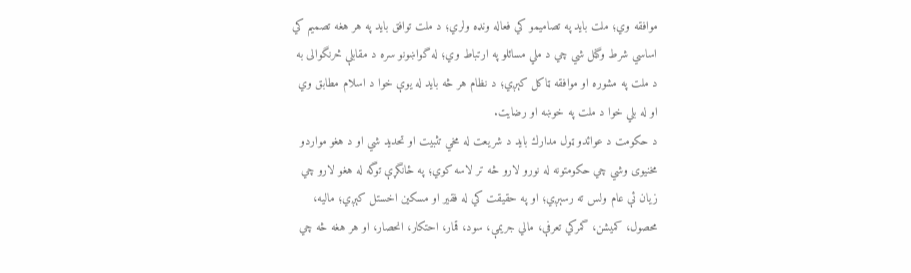موافقه وي؛ ملت بايد په تصاميمو كي فعاله ونډه ولري؛ د ملت توافق بايد په هر هغه تصميم كي اساسي شرط وگڼل شي چي د ملي مسائلو په ارتباط وي؛ له گواښونو سره د مقابلې څرنگوالى به د ملت په مشوره او موافقه ټاكل كېږي؛ د نظام هر څه بايد له يوې خوا د اسلام مطابق وي او له بلي خوا د ملت په خوښه او رضايت.
د حكومت د عوائدو ټول مدارك بايد د شريعت له مخي تثبيت او تحديد شي او د هغو مواردو مخنيوى وشي چي حكومتونه له نورو لارو څه تر لاسه كوي؛ په ځانگړې توگه له هغو لارو چي زيان ئې عام ولس ته رسېږي؛ او په حقيقت كي له فقير او مسكين اخستل كېږي؛ ماليه، محصول، كميشن، گمركي تعرفې، مالي جريمې، سود، قمار، احتكار، انحصار، او هر هغه څه چي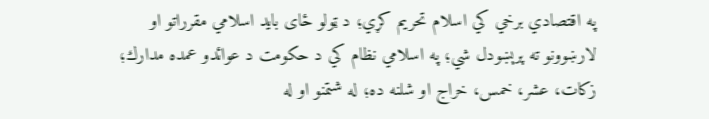په اقتصادي برخي كي اسلام تحريم كړي؛ د ټولو ځاى بايد اسلامي مقرراتو او لارښوونو ته پرېښودل شي؛ په اسلامي نظام كي د حكومت د عوائدو عمده مدارك؛ زكات، عشر، خمس، خراج او شلنه ده؛ له شتمنو او له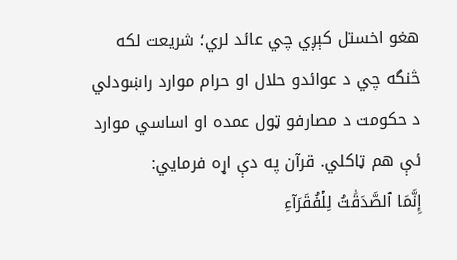هغو اخستل كېږي چي عائد لري؛ شريعت لكه څنگه چي د عوائدو حلال او حرام موارد راښودلي د حكومت د مصارفو ټول عمده او اساسي موارد ئې هم ټاكلي. قرآن په دې اړه فرمايي:
إِنَّمَا ٱلصَّدَقَٰتُ لِلۡفُقَرَآءِ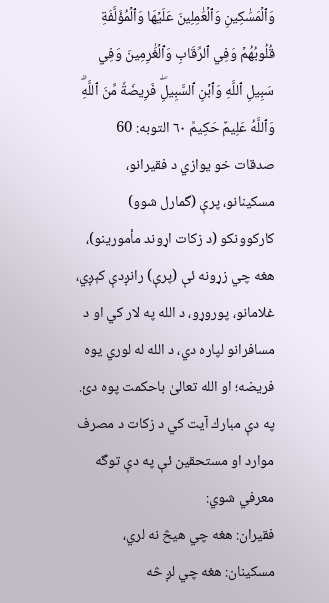وَٱلۡمَسَٰكِينِ وَٱلۡعَٰمِلِينَ عَلَيۡهَا وَٱلۡمُؤَلَّفَةِ قُلُوبُهُمۡ وَفِي ٱلرِّقَابِ وَٱلۡغَٰرِمِينَ وَفِي سَبِيلِ ٱللَّهِ وَٱبۡنِ ٱلسَّبِيلِۖ فَرِيضَةٗ مِّنَ ٱللَّهِۗ وَٱللَّهُ عَلِيمٌ حَكِيمٞ ٦٠ التوبه: 60
صدقات خو يوازي د فقيرانو، مسكينانو، پرې (گمارل شوو) كاركوونكو (د زكات اړوند مأمورينو)، هغه چي زړونه ئې (پرې) رانږدې كېږي، غلامانو، پوروړو، د الله په لار كي او د مسافرانو لپاره دي، د الله له لوري يوه فريضه؛ او الله تعالىٰ باحكمت پوه دئ.
په دې مبارك آيت كي د زكات د مصرف موارد او مستحقين ئې په دې توگه معرفي شوي:
فقيران: هغه چي هيڅ نه لري،
مسكينان: هغه چي لږ څه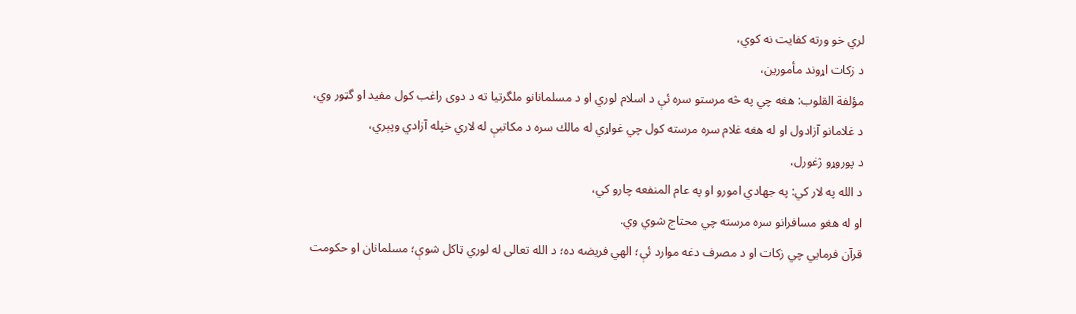لري خو ورته كفايت نه كوي،
د زكات اړوند مأمورين،
مؤلفة القلوب: هغه چي په څه مرستو سره ئې د اسلام لوري او د مسلمانانو ملگرتيا ته د دوى راغب كول مفيد او گټور وي،
د غلامانو آزادول او له هغه غلام سره مرسته كول چي غواړي له مالك سره د مكاتبې له لاري خپله آزادي وپېري،
د پوروړو ژغورل،
د الله په لار كي: په جهادي امورو او په عام المنفعه چارو كي،
او له هغو مسافرانو سره مرسته چي محتاج شوي وي.
قرآن فرمايي چي زكات او د مصرف دغه موارد ئې؛ الهي فريضه ده؛ د الله تعالى له لوري ټاكل شوې؛ مسلمانان او حكومت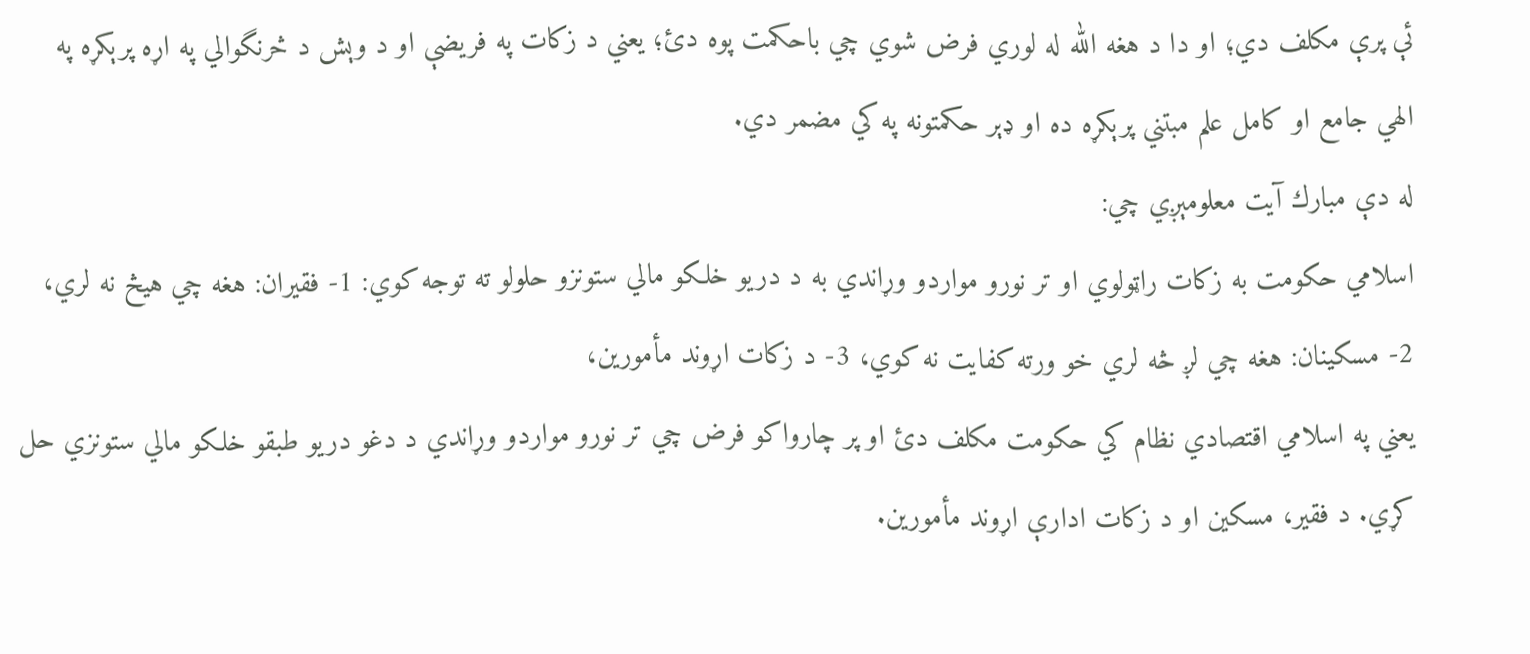ئې پرې مكلف دي؛ او دا د هغه الله له لوري فرض شوي چي باحكمت پوه دئ؛ يعني د زكات په فريضې او د وېش د څرنگوالي په اړه پرېكړه په الهي جامع او كامل علم مبتني پرېكړه ده او ډېر حكمتونه په كي مضمر دي.
له دې مبارك آيت معلومېږي چي:
اسلامي حكومت به زكات راټولوي او تر نورو مواردو وړاندي به د دريو خلكو مالي ستونزو حلولو ته توجه كوي: 1- فقيران: هغه چي هيڅ نه لري، 2- مسكينان: هغه چي لږ څه لري خو ورته كفايت نه كوي، 3- د زكات اړوند مأمورين،
يعني په اسلامي اقتصادي نظام كي حكومت مكلف دئ او پر چارواكو فرض چي تر نورو مواردو وړاندي د دغو دريو طبقو خلكو مالي ستونزي حل كړي. د فقير، مسكين او د زكات ادارې اړوند مأمورين.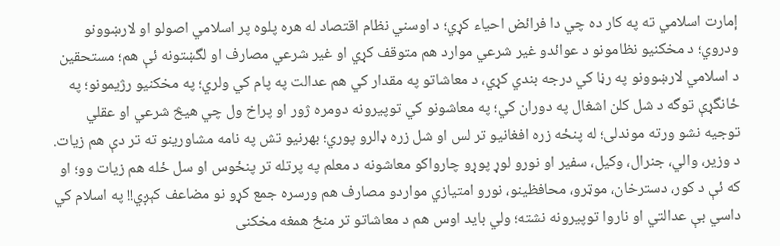إمارت اسلامي ته په كار ده چي دا فرائض احياء كړي؛ د اوسني نظام اقتصاد له هره پلوه پر اسلامي اصولو او لارښوونو ودروي؛ د مخكنيو نظامونو د عوائدو غير شرعي موارد هم متوقف كړي او غير شرعي مصارف او لگښتونه ئې هم؛ مستحقين د اسلامي لارښوونو په رڼا كي درجه بندي كړي، د معاشاتو په مقدار كي هم عدالت په پام كي ولري؛ په مخكنيو رژيمونو؛ په ځانگړې توگه د شل كلن اشغال په دوران كي؛ په معاشونو كي توپيرونه دومره ژور او پراخ ول چي هيڅ شرعي او عقلي توجيه نشو ورته موندلى؛ له پنځه زره افغانيو تر لس او شل زره ډالرو پوري؛ بهرنيو تش په نامه مشاورينو ته تر دې هم زيات. د وزير، والي، جنرال، وكيل، سفير او نورو لوړ پوړو چارواكو معاشونه د معلم په پرتله تر پنځوس او سل ځله هم زيات وو؛ او كه ئې د كور، دسترخان، موټرو، محافظينو، نورو امتيازي مواردو مصارف هم ورسره جمع كړو نو مضاعف كېږي!! په اسلام كي داسي بې عدالتي او ناروا توپيرونه نشته؛ ولي بايد اوس هم د معاشاتو تر منځ همغه مخكنى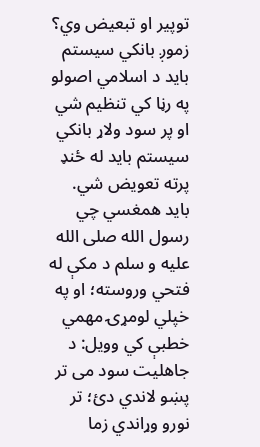توپير او تبعيض وي؟
زموږ بانكي سيستم بايد د اسلامي اصولو په رڼا كي تنظيم شي او پر سود ولاړ بانكي سيستم بايد له ځنډ پرته تعويض شي.
بايد همغسي چي رسول الله صلى الله عليه و سلم د مكې له فتحي وروسته؛ او په خپلي لومړۍ مهمي خطبې كي وويل: د جاهليت سود مى تر پښو لاندي دئ؛ تر نورو وړاندي زما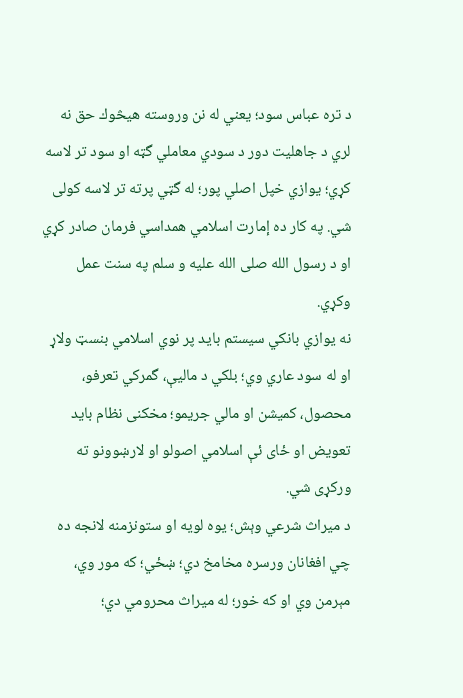د تره عباس سود؛ يعني له نن وروسته هيڅوك حق نه لري د جاهليت دور د سودي معاملي گټه او سود تر لاسه كړي؛ يوازي خپل اصلي پور؛ له گټي پرته تر لاسه كولى شي. په كار ده إمارت اسلامي همداسي فرمان صادر كړي او د رسول الله صلى الله عليه و سلم په سنت عمل وكړي.
نه يوازي بانكي سيستم بايد پر نوي اسلامي بنسټ ولاړ او له سود عاري وي؛ بلكي د ماليې، گمركي تعرفو، محصول، كميشن او مالي جريمو؛ مخكنى نظام بايد تعويض او ځاى ئې اسلامي اصولو او لارښوونو ته وركړى شي.
د ميراث شرعي وېش؛ يوه لويه او ستونزمنه لانجه ده چي افغانان ورسره مخامخ دي؛ ښځي؛ كه مور وي، مېرمن وي او كه خور؛ له ميراث محرومي دي؛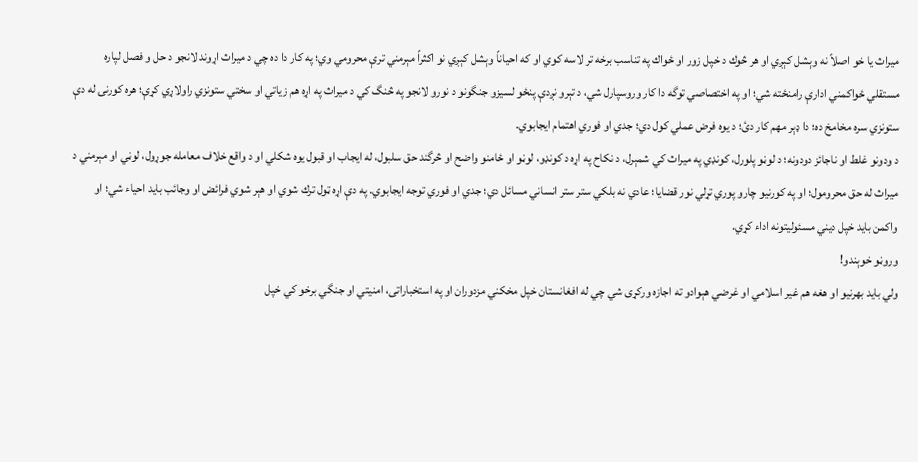ميراث يا خو اصلاً نه وېشل كېږي او هر څوك د خپل زور او ځواك په تناسب برخه تر لاسه كوي او كه احياناً وېشل كېږي نو اكثراً مېرمني ترې محرومي وي؛ په كار دا ده چي د ميراث اړوند لانجو د حل و فصل لپاره مستقلي ځواكمني ادارې رامنځته شي؛ او په اختصاصي توگه دا كار وروسپارل شي، د تېرو نږدې پنځو لسيزو جنگونو د نورو لانجو په څنگ كي د ميراث په اړه هم زياتي او سختي ستونزي راولاړي كړې؛ هره كورنۍ له دې ستونزي سره مخامخ ده؛ دا ډېر مهم كار دئ؛ د يوه فرض عملي كول دي؛ جدي او فوري اهتمام ايجابوي.
د ودونو غلط او ناجائز دودونه؛ د لوڼو پلورل، كونډي په ميراث كي شمېرل، د نكاح په اړه د كونډو، لوڼو او ځامنو واضح او څرگند حق سلبول، له ايجاب او قبول يوه شكلي او د واقع خلاف معامله جوړول، لوڼي او مېرمني د ميراث له حق محرومول؛ او په كورنيو چارو پوري تړلي نور قضايا؛ عادي نه بلكي ستر ستر انساني مسائل دي؛ جدي او فوري توجه ايجابوي. په دې اړه ټول ترك شوي او هېر شوي فرائض او وجائب بايد احياء شي؛ او واكمن بايد خپل ديني مسئوليتونه اداء كړي.
وروڼو خوېندو!
ولي بايد بهرنيو او هغه هم غير اسلامي او غرضي هېوادو ته اجازه وركړى شي چي له افغانستان خپل مخكني مزدوران او په استخباراتى، امنيتي او جنگي برخو كي خپل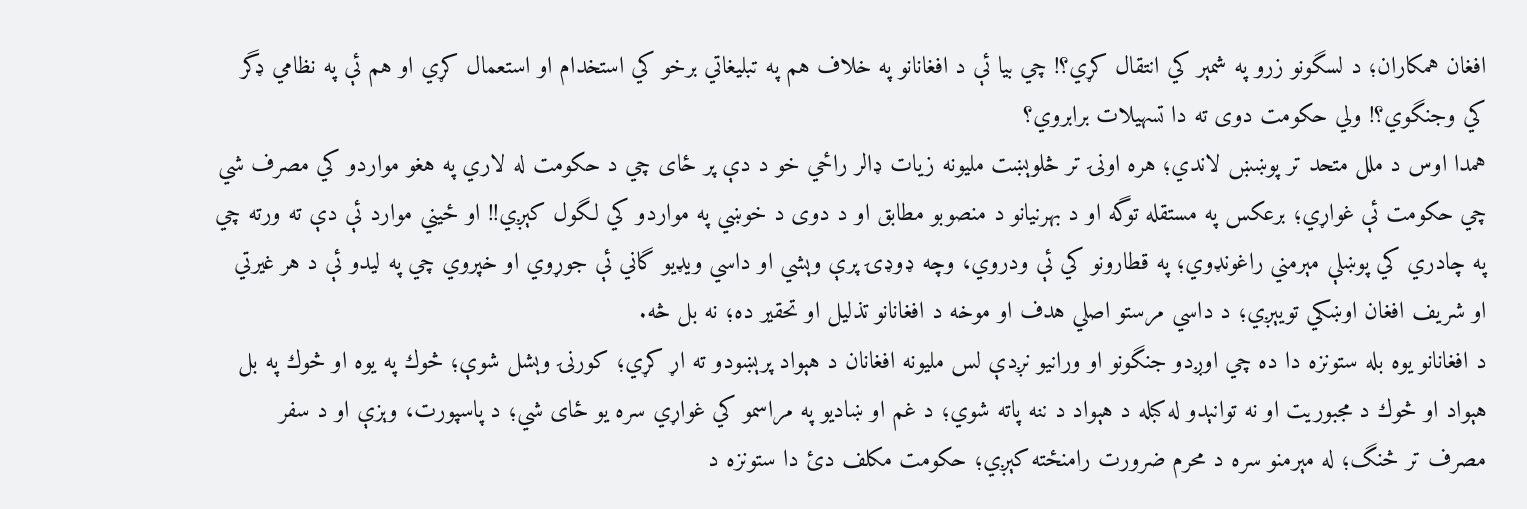افغان همكاران؛ د لسگونو زرو په شمېر كي انتقال كړي؟! چي بيا ئې د افغانانو په خلاف هم په تبليغاتي برخو كي استخدام او استعمال كړي او هم ئې په نظامي ډگر كي وجنگوي؟! ولي حكومت دوى ته دا تسهيلات برابروي؟
همدا اوس د ملل متحد تر پوښښ لاندي؛ هره اونۍ تر څلوېښت مليونه زيات ډالر راځي خو د دې پر ځاى چي د حكومت له لاري په هغو مواردو كي مصرف شي چي حكومت ئې غواړي؛ برعكس په مستقله توگه او د بهرنيانو د منصوبو مطابق او د دوى د خوښي په مواردو كي لگول كېږي!! او ځيني موارد ئې دې ته ورته چي په چادري كي پوښلې مېرمني راغونډوي؛ په قطارونو كي ئې ودروي، وچه ډوډۍ پرې وېشي او داسي ويډيو گاني ئې جوړوي او خپروي چي په ليدو ئې د هر غيرتي او شريف افغان اوښكي تويېږي؛ د داسي مرستو اصلي هدف او موخه د افغانانو تذليل او تحقير ده؛ نه بل څه.
د افغانانو يوه بله ستونزه دا ده چي اوږدو جنگونو او ورانيو نږدې لس مليونه افغانان د هېواد پرېښودو ته اړ كړي؛ كورنۍ وېشل شوې؛ څوك په يوه او څوك په بل هېواد او څوك د مجبوريت او نه توانېدو له كبله د هېواد د ننه پاته شوي؛ د غم او ښاديو په مراسمو كي غواړي سره يو ځاى شي؛ د پاسپورت، وېزې او د سفر مصرف تر څنگ؛ له مېرمنو سره د محرم ضرورت رامنځته كېږي؛ حكومت مكلف دئ دا ستونزه د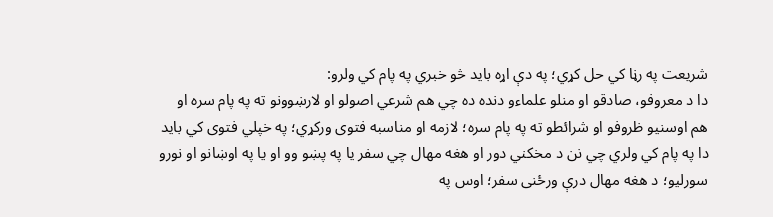شريعت په رڼا كي حل كړي؛ په دې اړه بايد څو خبري په پام كي ولرو:
دا د معروفو، صادقو او منلو علماءو دنده ده چي هم شرعي اصولو او لارښوونو ته په پام سره او هم اوسنيو ظروفو او شرائطو ته په پام سره؛ لازمه او مناسبه فتوى وركړي؛ په خپلي فتوى كي بايد دا په پام كي ولري چي نن د مخكني دور او هغه مهال چي سفر يا په پښو وو او يا په اوښانو او نورو سورليو؛ د هغه مهال درې ورځنى سفر؛ اوس په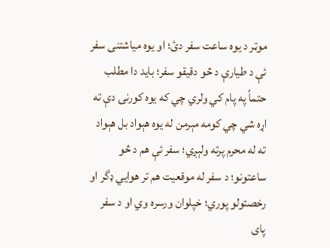موټر د يوه ساعت سفر دئ؛ او يوه مياشتنى سفر ئې د طيارې د څو دقيقو سفر؛ بايد دا مطلب حتماً په پام كي ولري چي كه يوه كورنۍ دې ته اړه شي چي كومه مېرمن له يوه هېواد بل هېواد ته له محرم پرته ولېږي؛ سفر ئې هم د څو ساعتونو؛ د سفر له موقعيت هم تر هوايي ډگر او رخصتولو پوري؛ خپلوان ورسره وي او د سفر پاى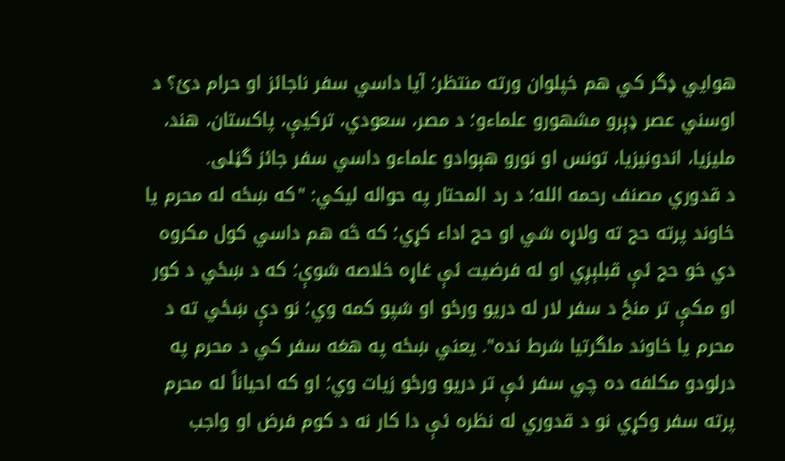هوايي ډگر كي هم خپلوان ورته منتظر؛ آيا داسي سفر ناجائز او حرام دئ؟ د اوسني عصر ډېرو مشهورو علماءو؛ د مصر، سعودي، تركيې، پاكستان، هند، مليزيا، اندونيزيا، تونس او نورو هېوادو علماءو داسي سفر جائز گڼلى.
د قدوري مصنف رحمه الله؛ د رد المحتار په حواله ليكي: "كه ښځه له محرم يا خاوند پرته حج ته ولاړه شي او حج اداء كړي؛ كه څه هم داسي كول مكروه دي خو حج ئې قبلېږي او له فرضيت ئې غاړه خلاصه شوې؛ كه د ښځي د كور او مكې تر منځ د سفر لار له دريو ورځو او شپو كمه وي؛ نو دې ښځي ته د محرم يا خاوند ملگرتيا شرط نده". يعني ښځه په هغه سفر كي د محرم په درلودو مكلفه ده چي سفر ئې تر دريو ورځو زيات وي؛ او كه احياناً له محرم پرته سفر وكړي نو د قدوري له نظره ئې دا كار نه د كوم فرض او واجب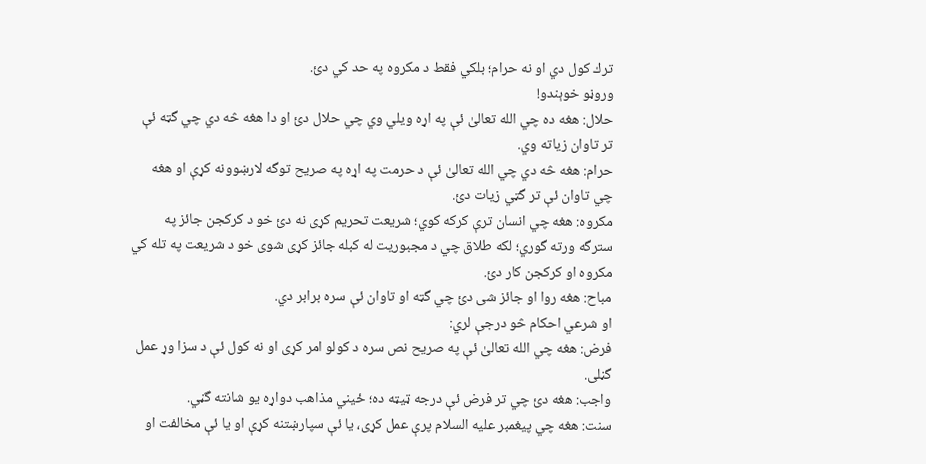ترك كول دي او نه حرام؛ بلكي فقط د مكروه په حد كي دئ.
وروڼو خوېندو!
حلال: هغه ده چي الله تعالىٰ ئې په اړه ويلي وي چي حلال دئ او دا هغه څه دي چي گټه ئې تر تاوان زياته وي.
حرام: هغه څه دي چي الله تعالىٰ ئې د حرمت په اړه په صريح توگه لارښوونه كړې او هغه چي تاوان ئې تر گټي زيات دئ.
مكروه: هغه چي انسان ترې كركه كوي؛ شريعت تحريم كړى نه دئ خو د كركجن جائز په سترگه ورته گوري؛ لكه طلاق چي د مجبوريت له كبله جائز كړى شوى خو د شريعت په تله كي مكروه او كركجن كار دئ.
مباح: هغه روا او جائز شى دئ چي گټه او تاوان ئې سره برابر دي.
او شرعي احكام څو درجې لري:
فرض: هغه چي الله تعالىٰ ئې په صريح نص سره د كولو امر كړى او نه كول ئې د سزا وړ عمل گڼلى.
واجب: هغه دئ چي تر فرض ئې درجه ټيټه ده؛ ځيني مذاهب دواړه يو شانته گڼي.
سنت: هغه چي پيغمبر عليه السلام پرې عمل كړى، يا ئې سپارښتنه كړې او يا ئې مخالفت او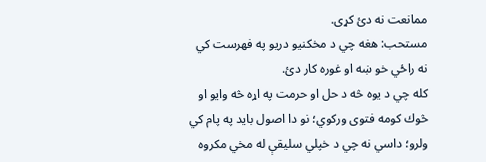ممانعت نه دئ كړى.
مستحب: هغه چي د مخكنيو دريو په فهرست كي نه راځي خو ښه او غوره كار دئ.
كله چي د يوه څه د حل او حرمت په اړه څه وايو او څوك كومه فتوى وركوي؛ نو دا اصول بايد په پام كي ولرو؛ داسي نه چي د خپلي سليقې له مخي مكروه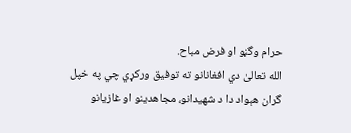حرام وگڼو او فرض مباح.
الله تعالىٰ دي افغانانو ته توفيق وركړي چي په خپل گران هېواد دا د شهيدانو، مجاهدينو او غازيانو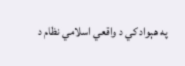په هېواد كي د واقعي اسلامي نظام د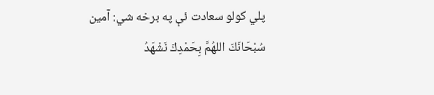پلي كولو سعادت ئې په برخه شي: آمين
سُبْحَانَكَ اللهُمَّ بِحَمْدِكَ نَشْهَدُ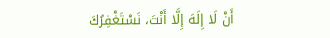أَنْ لَا إِلَهَ إِلَّا أَنْتَ، نَسْتَغْفِرُكَ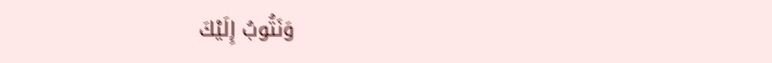وَنَتُوبُ إِلَيْكَ